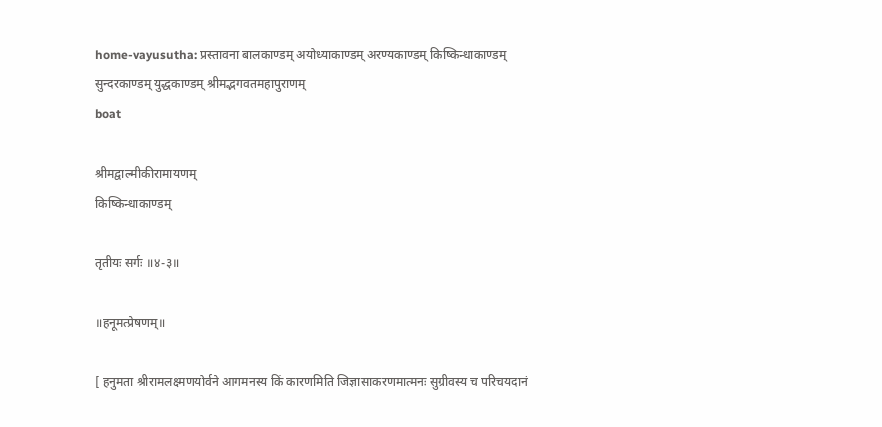home-vayusutha: प्रस्तावना बालकाण्डम् अयोध्याकाण्डम् अरण्यकाण्डम् किष्किन्धाकाण्डम् सुन्दरकाण्डम् युद्धकाण्डम् श्रीमद्भगवतमहापुराणम्
boat

श्रीमद्वाल्मीकीरामायणम्
किष्किन्धाकाण्डम्

तृतीयः सर्गः ॥४-३॥

॥हनूमत्प्रेषणम्॥

[ हनुमता श्रीरामलक्ष्मणयोर्वने आगमनस्य किं कारणमिति जिज्ञासाकरणमात्मनः सुग्रीवस्य च परिचयदानं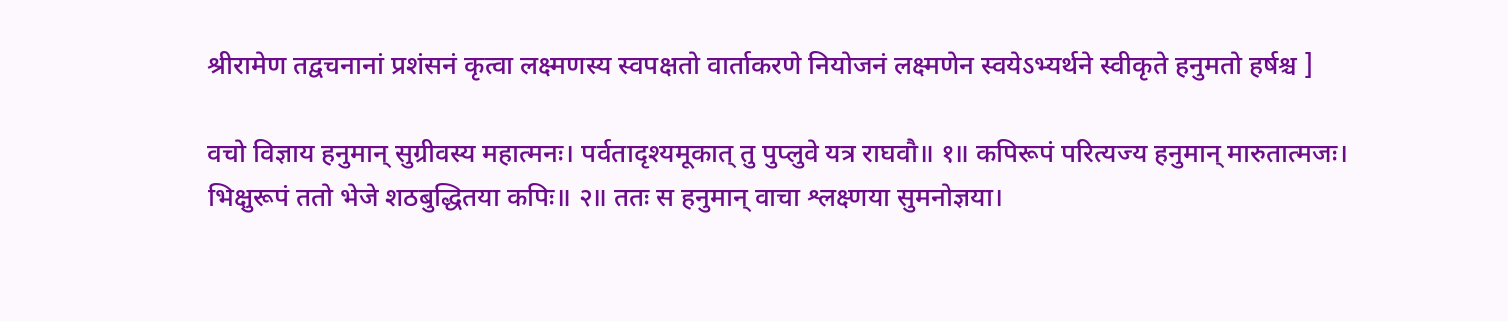श्रीरामेण तद्वचनानां प्रशंसनं कृत्वा लक्ष्मणस्य स्वपक्षतो वार्ताकरणे नियोजनं लक्ष्मणेन स्वयेऽभ्यर्थने स्वीकृते हनुमतो हर्षश्च ]

वचो विज्ञाय हनुमान् सुग्रीवस्य महात्मनः। पर्वतादृश्यमूकात् तु पुप्लुवे यत्र राघवौ॥ १॥ कपिरूपं परित्यज्य हनुमान् मारुतात्मजः। भिक्षुरूपं ततो भेजे शठबुद्धितया कपिः॥ २॥ ततः स हनुमान् वाचा श्लक्ष्णया सुमनोज्ञया।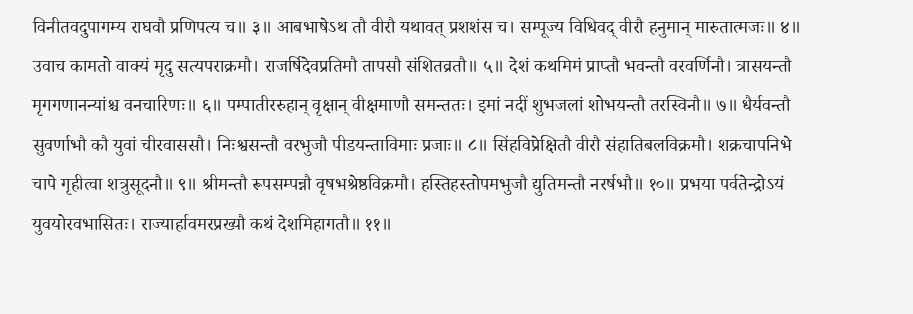विनीतवदुपागम्य राघवौ प्रणिपत्य च॥ ३॥ आबभाषेऽथ तौ वीरौ यथावत् प्रशशंस च। सम्पूज्य विधिवद् वीरौ हनुमान् मारुतात्मजः॥ ४॥ उवाच कामतो वाक्यं मृदु सत्यपराक्रमौ। राजर्षिदेवप्रतिमौ तापसौ संशितव्रतौ॥ ५॥ देशं कथमिमं प्राप्तौ भवन्तौ वरवर्णिनौ। त्रासयन्तौ मृगगणानन्यांश्च वनचारिणः॥ ६॥ पम्पातीररुहान् वृक्षान् वीक्षमाणौ समन्ततः। इमां नदीं शुभजलां शोभयन्तौ तरस्विनौ॥ ७॥ धैर्यवन्तौ सुवर्णाभौ कौ युवां चीरवाससौ। निःश्वसन्तौ वरभुजौ पीडयन्ताविमाः प्रजाः॥ ८॥ सिंहविप्रेक्षितौ वीरौ संहातिबलविक्रमौ। शक्रचापनिभे चापे गृहीत्वा शत्रुसूदनौ॥ ९॥ श्रीमन्तौ रूपसम्पन्नौ वृषभश्रेष्ठविक्रमौ। हस्तिहस्तोपमभुजौ द्युतिमन्तौ नरर्षभौ॥ १०॥ प्रभया पर्वतेन्द्रोऽयं युवयोरवभासितः। राज्यार्हावमरप्रख्यौ कथं देशमिहागतौ॥ ११॥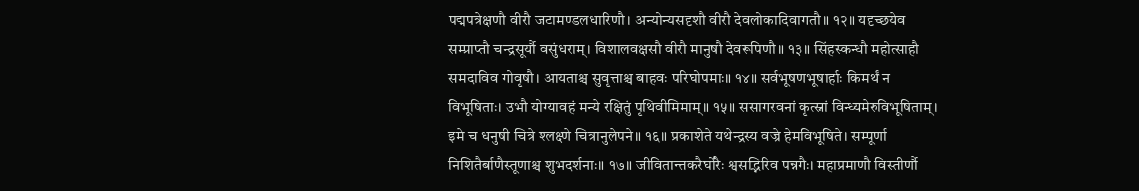पद्मपत्रेक्षणौ वीरौ जटामण्डलधारिणौ। अन्योन्यसदृशौ वीरौ देवलोकादिवागतौ॥ १२॥ यदृच्छयेव सम्प्राप्तौ चन्द्रसूर्यौ वसुंधराम्। विशालवक्षसौ वीरौ मानुषौ देवरूपिणौ॥ १३॥ सिंहस्कन्धौ महोत्साहौ समदाविव गोवृषौ। आयताश्च सुवृत्ताश्च बाहवः परिघोपमाः॥ १४॥ सर्वभूषणभूषार्हाः किमर्थं न विभूषिताः। उभौ योग्यावहं मन्ये रक्षितुं पृथिवीमिमाम्॥ १५॥ ससागरवनां कृत्स्नां विन्ध्यमेरुविभूषिताम्। इमे च धनुषी चित्रे श्लक्ष्णे चित्रानुलेपने॥ १६॥ प्रकाशेते यथेन्द्रस्य वज्रे हेमविभूषिते। सम्पूर्णा निशितैर्बाणैस्तूणाश्च शुभदर्शनाः॥ १७॥ जीवितान्तकरैर्घोरैः श्वसद्भिरिव पन्नगैः। महाप्रमाणौ विस्तीर्णौ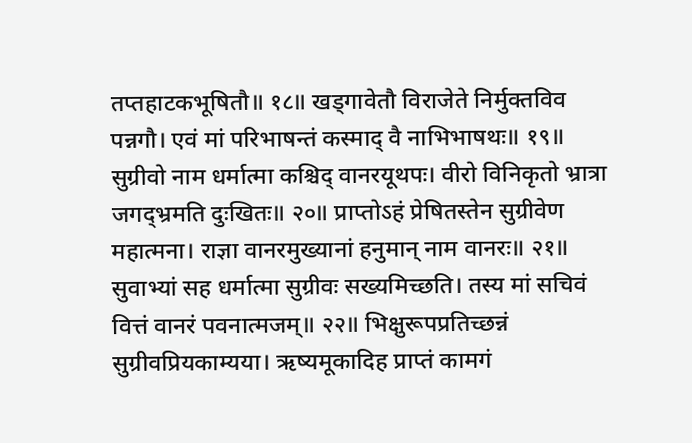तप्तहाटकभूषितौ॥ १८॥ खड्गावेतौ विराजेते निर्मुक्तविव पन्नगौ। एवं मां परिभाषन्तं कस्माद् वै नाभिभाषथः॥ १९॥ सुग्रीवो नाम धर्मात्मा कश्चिद् वानरयूथपः। वीरो विनिकृतो भ्रात्रा जगद‍्भ्रमति दुःखितः॥ २०॥ प्राप्तोऽहं प्रेषितस्तेन सुग्रीवेण महात्मना। राज्ञा वानरमुख्यानां हनुमान् नाम वानरः॥ २१॥ सुवाभ्यां सह धर्मात्मा सुग्रीवः सख्यमिच्छति। तस्य मां सचिवं वित्तं वानरं पवनात्मजम्॥ २२॥ भिक्षुरूपप्रतिच्छन्नं सुग्रीवप्रियकाम्यया। ऋष्यमूकादिह प्राप्तं कामगं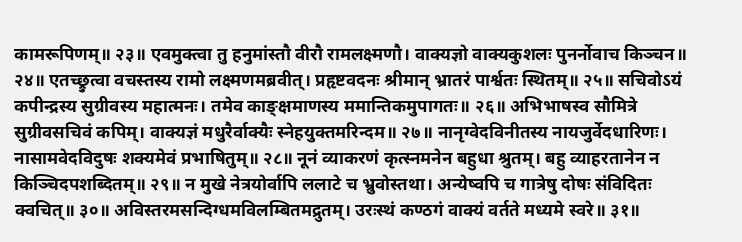कामरूपिणम्॥ २३॥ एवमुक्त्वा तु हनुमांस्तौ वीरौ रामलक्ष्मणौ। वाक्यज्ञो वाक्यकुशलः पुनर्नोवाच किञ्चन॥ २४॥ एतच्छ्रुत्वा वचस्तस्य रामो लक्ष्मणमब्रवीत्। प्रहृष्टवदनः श्रीमान् भ्रातरं पार्श्वतः स्थितम्॥ २५॥ सचिवोऽयं कपीन्द्रस्य सुग्रीवस्य महात्मनः। तमेव काङ्‍क्षमाणस्य ममान्तिकमुपागतः॥ २६॥ अभिभाषस्व सौमित्रे सुग्रीवसचिवं कपिम्। वाक्यज्ञं मधुरैर्वाक्यैः स्नेहयुक्तमरिन्दम॥ २७॥ नानृग्वेदविनीतस्य नायजुर्वेदधारिणः। नासामवेदविदुषः शक्यमेवं प्रभाषितुम्॥ २८॥ नूनं व्याकरणं कृत्स्नमनेन बहुधा श्रुतम्। बहु व्याहरतानेन न किञ्चिदपशब्दितम्॥ २९॥ न मुखे नेत्रयोर्वापि ललाटे च भ्रुवोस्तथा। अन्येष्वपि च गात्रेषु दोषः संविदितः क्वचित्॥ ३०॥ अविस्तरमसन्दिग्धमविलम्बितमद्रुतम्। उरःस्थं कण्ठगं वाक्यं वर्तते मध्यमे स्वरे॥ ३१॥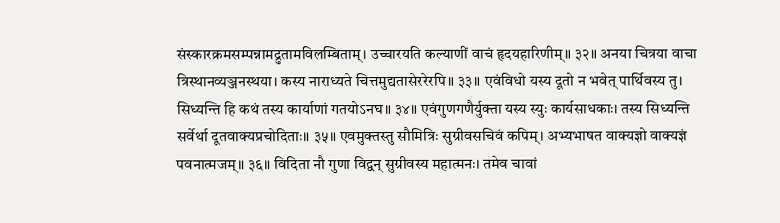संस्कारक्रमसम्पन्नामद्रुतामविलम्बिताम्। उच्चारयति कल्याणीं वाचं हृदयहारिणीम्॥ ३२॥ अनया चित्रया वाचा त्रिस्थानव्यञ्जनस्थया। कस्य नाराध्यते चित्तमुद्यतासेररेरपि॥ ३३॥ एवंविधो यस्य दूतो न भवेत् पार्थिवस्य तु। सिध्यन्ति हि कथं तस्य कार्याणां गतयोऽनघ॥ ३४॥ एवंगुणगणैर्युक्ता यस्य स्युः कार्यसाधकाः। तस्य सिध्यन्ति सर्वेर्था दूतवाक्यप्रचोदिताः॥ ३५॥ एवमुक्तस्तु सौमित्रिः सुग्रीवसचिवं कपिम्। अभ्यभाषत वाक्यज्ञो वाक्यज्ञं पवनात्मजम्॥ ३६॥ विदिता नौ गुणा विद्वन् सुग्रीवस्य महात्मनः। तमेव चावां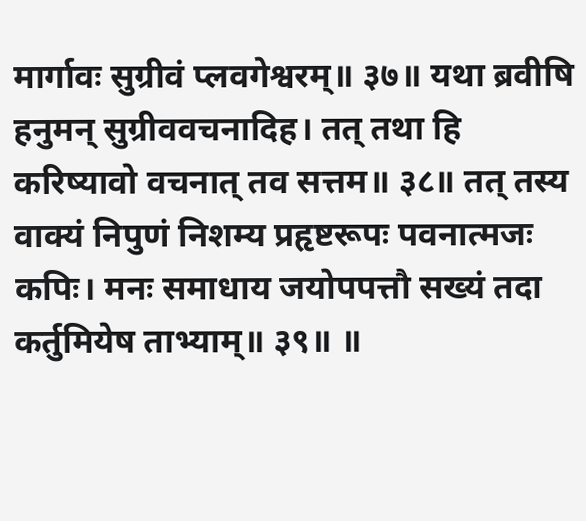मार्गावः सुग्रीवं प्लवगेश्वरम्॥ ३७॥ यथा ब्रवीषि हनुमन् सुग्रीववचनादिह। तत् तथा हि करिष्यावो वचनात् तव सत्तम॥ ३८॥ तत् तस्य वाक्यं निपुणं निशम्य प्रहृष्टरूपः पवनात्मजः कपिः। मनः समाधाय जयोपपत्तौ सख्यं तदा कर्तुमियेष ताभ्याम्॥ ३९॥ ॥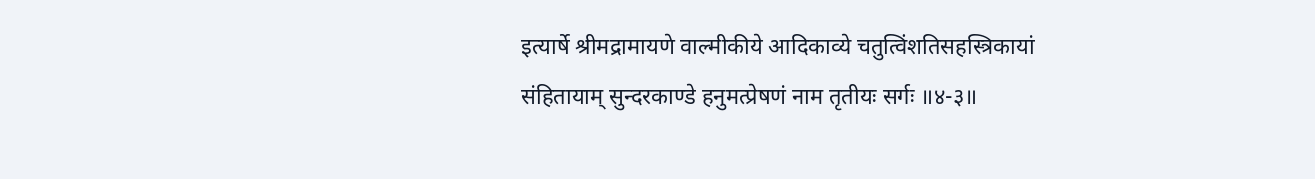इत्यार्षे श्रीमद्रामायणे वाल्मीकीये आदिकाव्ये चतुत्विंशतिसहस्त्रिकायां संहितायाम् सुन्दरकाण्डे हनुमत्प्रेषणं नाम तृतीयः सर्गः ॥४-३॥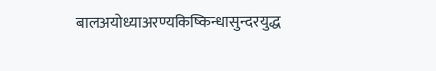बालअयोध्याअरण्यकिष्किन्धासुन्दरयुद्ध